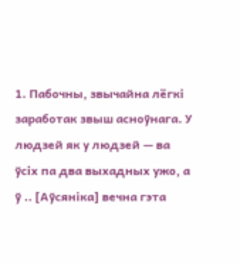1. Пабочны, звычайна лёгкі заработак звыш асноўнага. У людзей як у людзей — ва ўсіх па два выхадных ужо, а ў .. [Аўсяніка] вечна гэта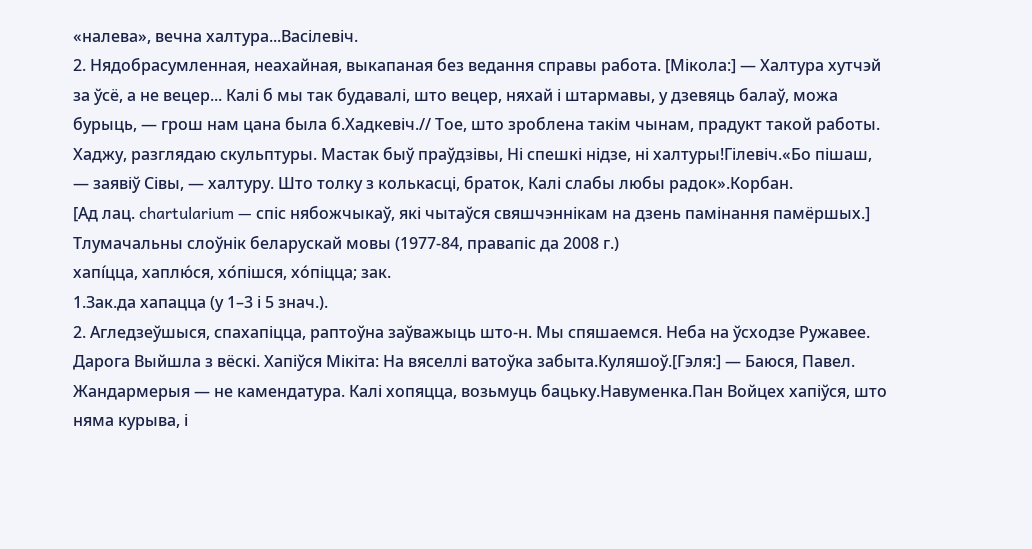«налева», вечна халтура...Васілевіч.
2. Нядобрасумленная, неахайная, выкапаная без ведання справы работа. [Мікола:] — Халтура хутчэй за ўсё, а не вецер... Калі б мы так будавалі, што вецер, няхай і штармавы, у дзевяць балаў, можа бурыць, — грош нам цана была б.Хадкевіч.// Тое, што зроблена такім чынам, прадукт такой работы. Хаджу, разглядаю скульптуры. Мастак быў праўдзівы, Ні спешкі нідзе, ні халтуры!Гілевіч.«Бо пішаш, — заявіў Сівы, — халтуру. Што толку з колькасці, браток, Калі слабы любы радок».Корбан.
[Ад лац. chartularium — спіс нябожчыкаў, які чытаўся свяшчэннікам на дзень памінання памёршых.]
Тлумачальны слоўнік беларускай мовы (1977-84, правапіс да 2008 г.)
хапі́цца, хаплю́ся, хо́пішся, хо́піцца; зак.
1.Зак.да хапацца (у 1–3 і 5 знач.).
2. Агледзеўшыся, спахапіцца, раптоўна заўважыць што‑н. Мы спяшаемся. Неба на ўсходзе Ружавее. Дарога Выйшла з вёскі. Хапіўся Мікіта: На вяселлі ватоўка забыта.Куляшоў.[Гэля:] — Баюся, Павел. Жандармерыя — не камендатура. Калі хопяцца, возьмуць бацьку.Навуменка.Пан Войцех хапіўся, што няма курыва, і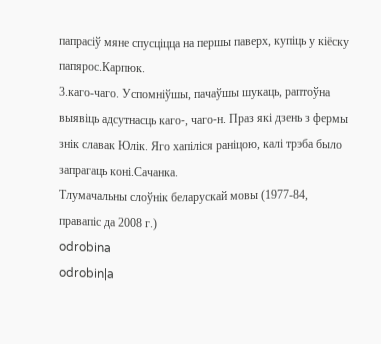папрасіў мяне спусціцца на першы паверх, купіць у кіёску папярос.Карпюк.
3.каго-чаго. Успомніўшы, пачаўшы шукаць, раптоўна выявіць адсутнасць каго‑, чаго‑н. Праз які дзень з фермы знік славак Юлік. Яго хапіліся раніцою, калі трэба было запрагаць коні.Сачанка.
Тлумачальны слоўнік беларускай мовы (1977-84, правапіс да 2008 г.)
odrobina
odrobin|a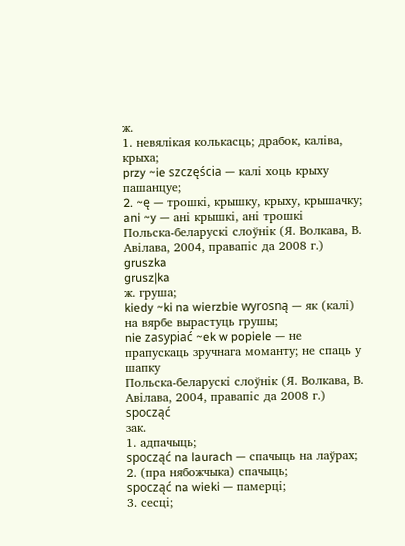ж.
1. невялікая колькасць; драбок, каліва, крыха;
przy ~ie szczęścia — калі хоць крыху пашанцуе;
2. ~ę — трошкі, крышку, крыху, крышачку;
ani ~y — ані крышкі, ані трошкі
Польска-беларускі слоўнік (Я. Волкава, В. Авілава, 2004, правапіс да 2008 г.)
gruszka
grusz|ka
ж. груша;
kiedy ~ki na wierzbie wyrosną — як (калі) на вярбе вырастуць грушы;
nie zasypiać ~ek w popiele — не прапускаць зручнага моманту; не спаць у шапку
Польска-беларускі слоўнік (Я. Волкава, В. Авілава, 2004, правапіс да 2008 г.)
spocząć
зак.
1. адпачыць;
spocząć na laurach — спачыць на лаўрах;
2. (пра нябожчыка) спачыць;
spocząć na wieki — памерці;
3. сесці;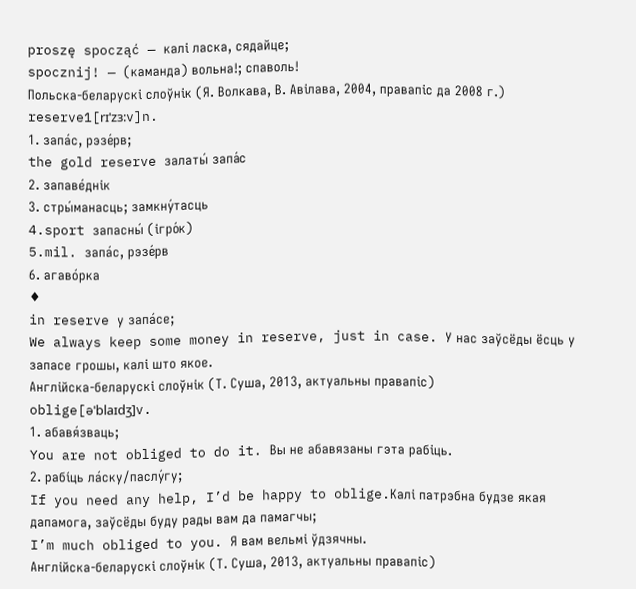proszę spocząć — калі ласка, сядайце;
spocznij! — (каманда) вольна!; спаволь!
Польска-беларускі слоўнік (Я. Волкава, В. Авілава, 2004, правапіс да 2008 г.)
reserve1[rɪˈzɜ:v]n.
1. запа́с, рэзе́рв;
the gold reserve залаты́ запа́с
2. запаве́днік
3. стры́манасць; замкну́тасць
4.sport запасны́ (ігро́к)
5.mil. запа́с, рэзе́рв
6. агаво́рка
♦
in reserve у запа́се;
We always keep some money in reserve, just in case. У нас заўсёды ёсць у запасе грошы, калі што якое.
Англійска-беларускі слоўнік (Т. Суша, 2013, актуальны правапіс)
oblige[əˈblaɪdʒ]v.
1. абавя́зваць;
You are not obliged to do it. Вы не абавязаны гэта рабіць.
2. рабі́ць ла́ску/паслу́гу;
If you need any help, I’d be happy to oblige.Калі патрэбна будзе якая дапамога, заўсёды буду рады вам да памагчы;
I’m much obliged to you. Я вам вельмі ўдзячны.
Англійска-беларускі слоўнік (Т. Суша, 2013, актуальны правапіс)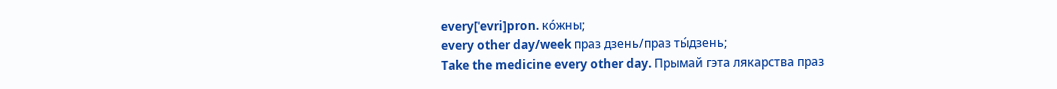every[ˈevri]pron. ко́жны;
every other day/week праз дзень/праз ты́дзень;
Take the medicine every other day. Прымай гэта лякарства праз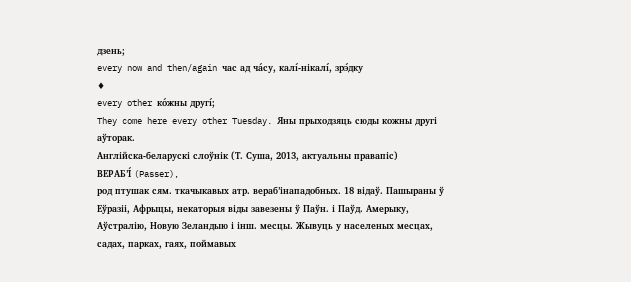дзень;
every now and then/again час ад ча́су, калі́-нікалі́, зрэ́дку
♦
every other ко́жны другі́;
They come here every other Tuesday. Яны прыходзяць сюды кожны другі аўторак.
Англійска-беларускі слоўнік (Т. Суша, 2013, актуальны правапіс)
ВЕРАБ’І́ (Passer),
род птушак сям. ткачыкавых атр. вераб’інападобных. 18 відаў. Пашыраны ў Еўразіі, Афрыцы, некаторыя віды завезены ў Паўн. і Паўд. Амерыку, Аўстралію, Новую Зеландыю і інш. месцы. Жывуць у населеных месцах, садах, парках, гаях, поймавых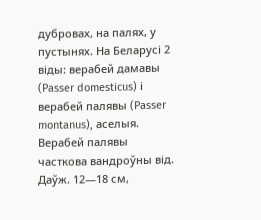дубровах, на палях, у пустынях. На Беларусі 2 віды: верабей дамавы (Passer domesticus) і верабей палявы (Passer montanus), аселыя. Верабей палявы часткова вандроўны від.
Даўж. 12—18 см,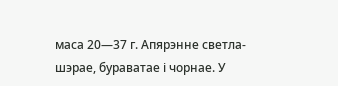маса 20—37 г. Апярэнне светла-шэрае, бураватае і чорнае. У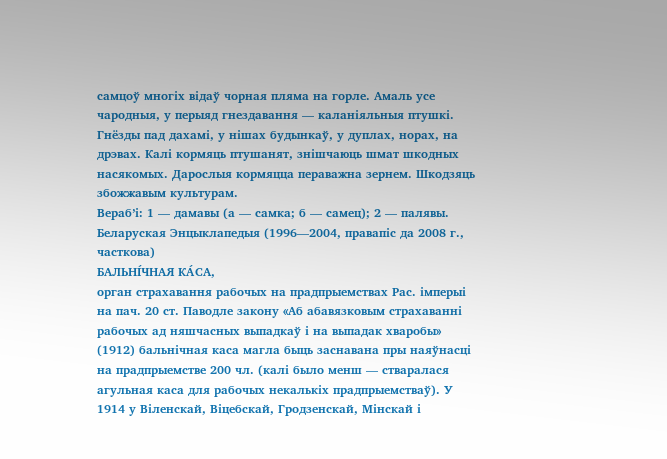самцоў многіх відаў чорная пляма на горле. Амаль усе чародныя, у перыяд гнездавання — каланіяльныя птушкі. Гнёзды пад дахамі, у нішах будынкаў, у дуплах, норах, на дрэвах. Калі кормяць птушанят, знішчаюць шмат шкодных насякомых. Дарослыя кормяцца пераважна зернем. Шкодзяць збожжавым культурам.
Вераб’і: 1 — дамавы (а — самка; б — самец); 2 — палявы.
Беларуская Энцыклапедыя (1996—2004, правапіс да 2008 г., часткова)
БАЛЬНІ́ЧНАЯ КА́СА,
орган страхавання рабочых на прадпрыемствах Рас. імперыі на пач. 20 ст. Паводле закону «Аб абавязковым страхаванні рабочых ад няшчасных выпадкаў і на выпадак хваробы» (1912) бальнічная каса магла быць заснавана пры наяўнасці на прадпрыемстве 200 чл. (калі было менш — стваралася агульная каса для рабочых некалькіх прадпрыемстваў). У 1914 у Віленскай, Віцебскай, Гродзенскай, Мінскай і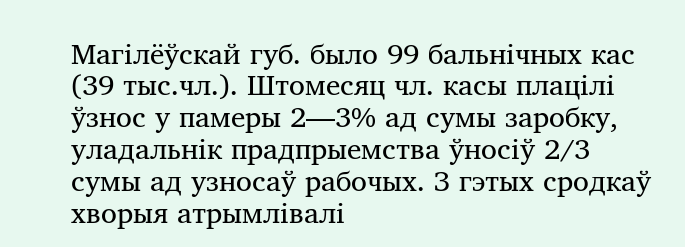Магілёўскай губ. было 99 бальнічных кас (39 тыс.чл.). Штомесяц чл. касы плацілі ўзнос у памеры 2—3% ад сумы заробку, уладальнік прадпрыемства ўносіў 2/3 сумы ад узносаў рабочых. З гэтых сродкаў хворыя атрымлівалі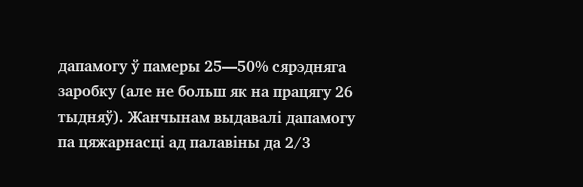дапамогу ў памеры 25—50% сярэдняга заробку (але не больш як на працягу 26 тыдняў). Жанчынам выдавалі дапамогу па цяжарнасці ад палавіны да 2/3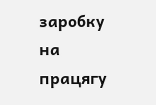заробку на працягу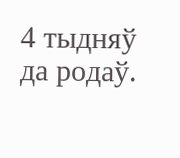4 тыдняў да родаў.